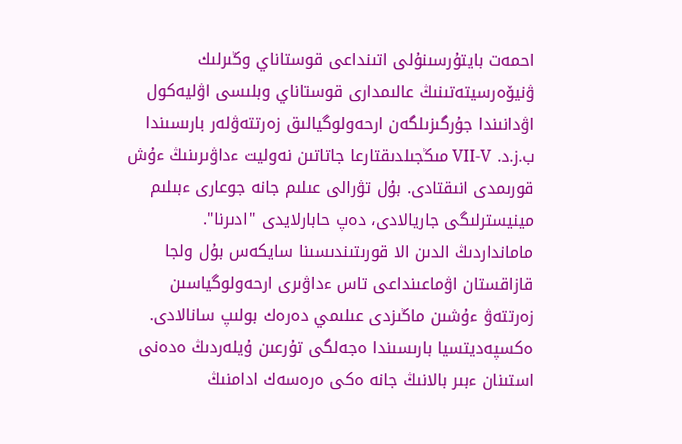احمەت بايتۇرسىنۇلى اتىنداعى قوستاناي وڭىرلىك ۋنيۆەرسيتەتىنىڭ عالىمدارى قوستاناي وبلىسى اۋليەكول اۋدانىندا جۇرگىزىلگەن ارحەولوگيالىق زەرتتەۋلەر بارىسىندا ب.ز.د. VII-V مىڭجىلدىقتارعا جاتاتىن نەوليت ءداۋىرىنىڭ ءۇش قورىمدى انىقتادى. بۇل تۋرالى عىلىم جانە جوعارى ءبىلىم مينيسترلىگى جاريالادى، دەپ حابارلايدى "ادىرنا".
مامانداردىڭ الدىن الا قورىتىندىسىنا سايكەس بۇل ولجا قازاقستان اۋماعىنداعى تاس ءداۋىرى ارحەولوگياسىن زەرتتەۋ ءۇشىن ماڭىزدى عىلىمي دەرەك بولىپ سانالادى.
ەكسپەديتسيا بارىسىندا ەجەلگى تۇرعىن ۇيلەردىڭ ەدەنى استىنان ءبىر بالانىڭ جانە ەكى ەرەسەك ادامنىڭ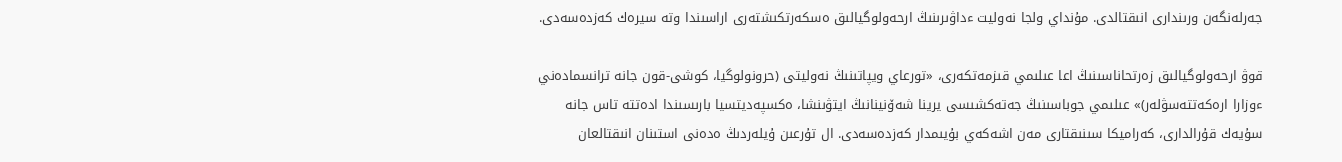جەرلەنگەن ورىندارى انىقتالدى. مۇنداي ولجا نەوليت ءداۋىرىنىڭ ارحەولوگيالىق ەسكەرتكىشتەرى اراسىندا وتە سيرەك كەزدەسەدى.

قوۋ ارحەولوگيالىق زەرتحاناسىنىڭ اعا عىلىمي قىزمەتكەرى، «تورعاي ويپاتىنىڭ نەوليتى (حرونولوگيا، كوشى-قون جانە ترانسمادەني ءوزارا ارەكەتتەسۋلەر)» عىلىمي جوباسىنىڭ جەتەكشىسى يرينا شەۆنينانىڭ ايتۋىنشا، ەكسپەديتسيا بارىسىندا ادەتتە تاس جانە سۇيەك قۇرالدارى، كەراميكا سىنىقتارى مەن اشەكەي بۇيىمدار كەزدەسەدى. ال تۇرعىن ۇيلەردىڭ ەدەنى استىنان انىقتالعان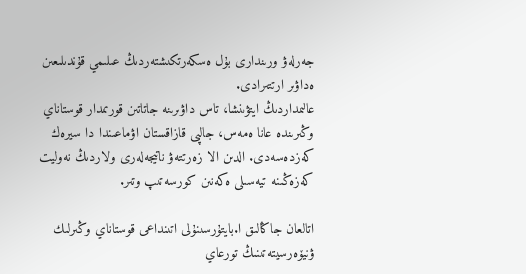جەرلەۋ ورىندارى بۇل ەسكەرتكىشتەردىڭ عىلىمي قۇندىلىعىن ەداۋىر ارتتىرادى.
عالىمداردىڭ ايتۋىنشا، تاس داۋىرىنە جاتاتىن قورىمدار قوستاناي وڭىرىندە عانا ەمەس، جالپى قازاقستان اۋماعىندا دا سيرەك كەزدەسەدى. الدىن الا زەرتتەۋ ناتيجەلەرى ولاردىڭ نەوليت كەزەڭىنە تيەسىلى ەكەنىن كورسەتىپ وتىر.

اتالعان جاڭالىق ا.بايتۇرسىنۇلى اتىنداعى قوستاناي وڭىرلىك ۋنيۆەرسيتەتىنىڭ تورعاي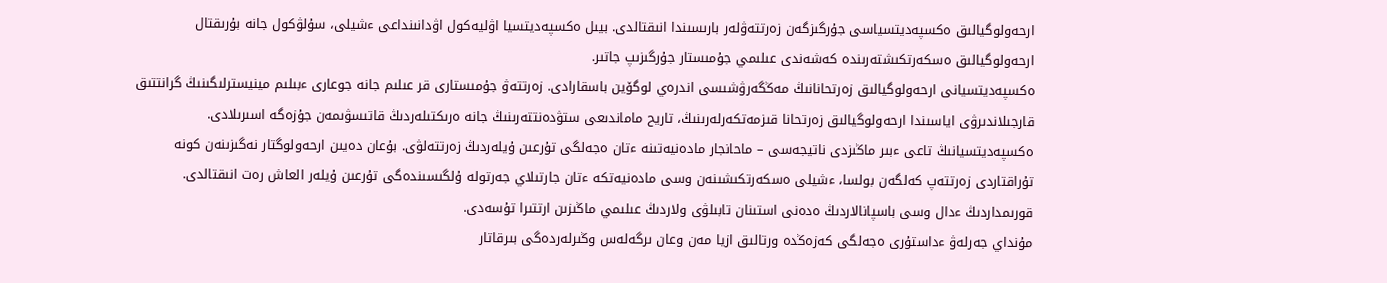ارحەولوگيالىق ەكسپەديتسياسى جۇرگىزگەن زەرتتەۋلەر بارىسىندا انىقتالدى. بيىل ەكسپەديتسيا اۋليەكول اۋدانىنداعى ءشيلى، سۇلۋكول جانە بۇرىقتال ارحەولوگيالىق ەسكەرتكىشتەرىندە كەشەندى عىلىمي جۇمىستار جۇرگىزىپ جاتىر.
ەكسپەديتسيانى ارحەولوگيالىق زەرتحانانىڭ مەڭگەرۋشىسى اندرەي لوگۆين باسقارادى. زەرتتەۋ جۇمىستارى قر عىلىم جانە جوعارى ءبىلىم مينيسترلىگىنىڭ گرانتتىق قارجىلاندىرۋى اياسىندا ارحەولوگيالىق زەرتحانا قىزمەتكەرلەرىنىڭ، تاريح ماماندىعى ستۋدەنتتەرىنىڭ جانە ەرىكتىلەردىڭ قاتىسۋىمەن جۇزەگە اسىرىلادى.
ەكسپەديتسيانىڭ تاعى ءبىر ماڭىزدى ناتيجەسى – ماحانجار مادەنيەتىنە ءتان ەجەلگى تۇرعىن ۇيلەردىڭ زەرتتەلۋى. بۇعان دەيىن ارحەولوگتار نەگىزىنەن كونە تۇراقتاردى زەرتتەپ كەلگەن بولسا، ءشيلى ەسكەرتكىشىنەن وسى مادەنيەتكە ءتان جارتىلاي جەرتولە ۇلگىسىندەگى تۇرعىن ۇيلەر العاش رەت انىقتالدى. قورىمداردىڭ ءدال وسى باسپانالاردىڭ ەدەنى استىنان تابىلۋى ولاردىڭ عىلىمي ماڭىزىن ارتتىرا تۇسەدى.
مۇنداي جەرلەۋ ءداستۇرى ەجەلگى كەزەڭدە ورتالىق ازيا مەن وعان ىرگەلەس وڭىرلەردەگى بىرقاتار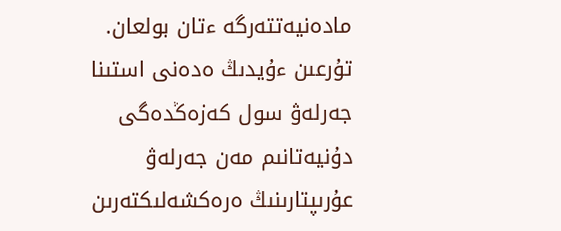مادەنيەتتەرگە ءتان بولعان. تۇرعىن ءۇيدىڭ ەدەنى استىنا جەرلەۋ سول كەزەڭدەگى دۇنيەتانىم مەن جەرلەۋ عۇرىپتارىنىڭ ەرەكشەلىكتەرىن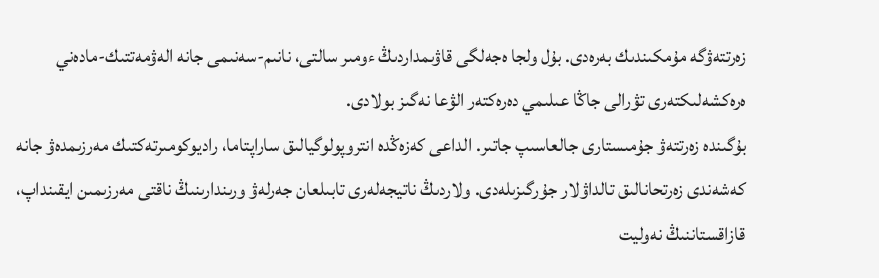زەرتتەۋگە مۇمكىندىك بەرەدى. بۇل ولجا ەجەلگى قاۋىمداردىڭ ءومىر سالتى، نانىم-سەنىمى جانە الەۋمەتتىك-مادەني ەرەكشەلىكتەرى تۋرالى جاڭا عىلىمي دەرەكتەر الۋعا نەگىز بولادى.
بۇگىندە زەرتتەۋ جۇمىستارى جالعاسىپ جاتىر. الداعى كەزەڭدە انتروپولوگيالىق ساراپتاما، راديوكومىرتەكتىك مەرزىمدەۋ جانە كەشەندى زەرتحانالىق تالداۋلار جۇرگىزىلەدى. ولاردىڭ ناتيجەلەرى تابىلعان جەرلەۋ ورىندارىنىڭ ناقتى مەرزىمىن ايقىنداپ، قازاقستاننىڭ نەوليت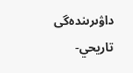داۋىرىندەگى تاريحي-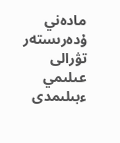مادەني ۇدەرىستەر تۋرالى عىلىمي ءبىلىمدى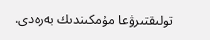تولىقتىرۋعا مۇمكىندىك بەرەدى.